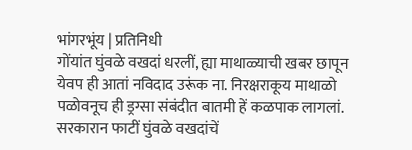भांगरभूंय | प्रतिनिधी
गोंयांत घुंवळे वखदां धरलीं, ह्या माथाळ्याची खबर छापून येवप ही आतां नविदाद उरूंक ना. निरक्षराकूय माथाळो पळोवनूच ही ड्रग्सा संबंदीत बातमी हें कळपाक लागलां. सरकारान फाटीं घुंवळे वखदांचें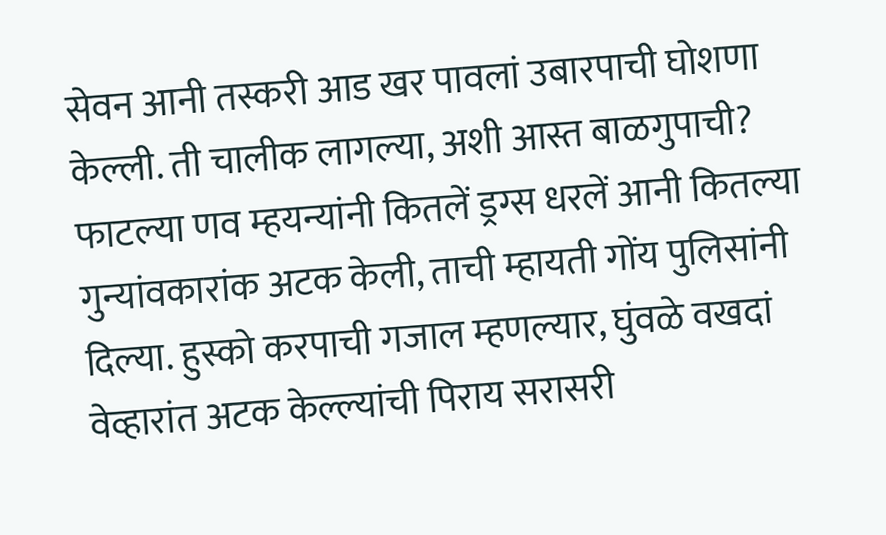सेवन आनी तस्करी आड खर पावलां उबारपाची घोशणा केल्ली. ती चालीक लागल्या, अशी आस्त बाळगुपाची? फाटल्या णव म्हयन्यांनी कितलें ड्रग्स धरलें आनी कितल्या गुन्यांवकारांक अटक केली, ताची म्हायती गोंय पुलिसांनी दिल्या. हुस्को करपाची गजाल म्हणल्यार, घुंवळे वखदां वेव्हारांत अटक केल्ल्यांची पिराय सरासरी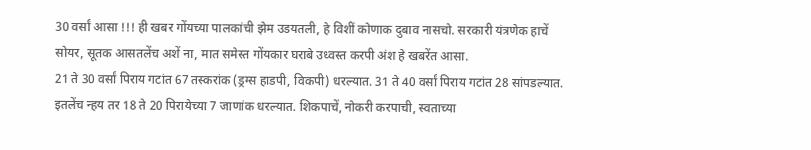30 वर्सां आसा !!! ही खबर गोंयच्या पालकांची झेम उडयतली, हे विशीं कोणाक दुबाव नासचो. सरकारी यंत्रणेक हाचें सोयर, सूतक आसतलेंच अशें ना, मात समेस्त गोंयकार घराबे उध्वस्त करपी अंश हे खबरेंत आसा.
21 ते 30 वर्सां पिराय गटांत 67 तस्करांक (ड्रग्स हाडपी, विकपी) धरल्यात. 31 ते 40 वर्सां पिराय गटांत 28 सांपडल्यात. इतलेंच न्हय तर 18 ते 20 पिरायेच्या 7 जाणांक धरल्यात. शिकपाचें, नोकरी करपाची, स्वताच्या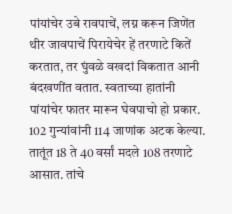पांयांचेर उबे रावपाचें, लग्न करून जिणेंत थीर जावपाचें पिरायेचेर हें तरणाटे कितें करतात, तर घुंवळे वखदां विकतात आनी बंदखणींत वतात. स्वताच्या हातांनी पांयांचेर फातर मारून घेवपाचो हो प्रकार. 102 गुन्यांवांनी 114 जाणांक अटक केल्या. तातूंत 18 ते 40 वर्सां मदले 108 तरणाटे आसात. तांचे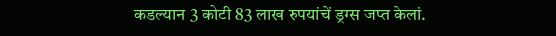कडल्यान 3 कोटी 83 लाख रुपयांचें ड्रग्स जप्त केलां.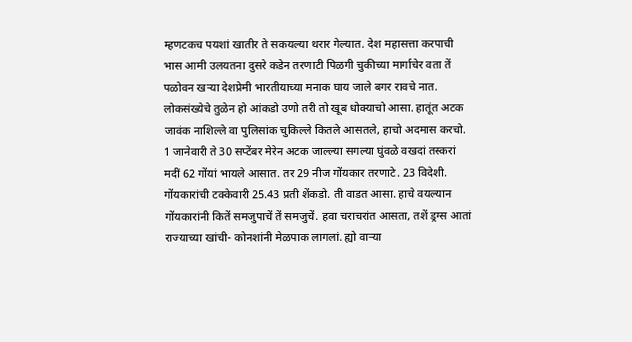म्हणटकच पयशां खातीर ते सकयल्या थरार गेल्यात. देश महासत्ता करपाची भास आमी उलयतना दुसरे कडेन तरणाटी पिळगी चुकीच्या मार्गाचेर वता तें पळोवन खऱ्या देशप्रेमी भारतीयाच्या मनाक घाय जाले बगर रावचे नात. लोकसंख्येचे तुळेन हो आंकडो उणो तरी तो खूब धोक्याचो आसा. हातूंत अटक जावंक नाशिल्ले वा पुलिसांक चुकिल्ले कितले आसतले, हाचो अदमास करचो.
1 जानेवारी ते 30 सप्टेंबर मेरेन अटक जाल्ल्या सगल्या घुंवळे वखदां तस्करां मदीं 62 गोंयां भायले आसात. तर 29 नीज गोंयकार तरणाटे. 23 विदेशी. गोंयकारांची टक्केवारी 25.43 प्रती शेंकडो. ती वाडत आसा. हाचे वयल्यान गोंयकारांनी कितें समजुपाचें तें समजुचें. हवा चराचरांत आसता, तशें ड्रग्स आतां राज्याच्या खांची- कोनशांनी मेळपाक लागलां. ह्यो वाऱ्या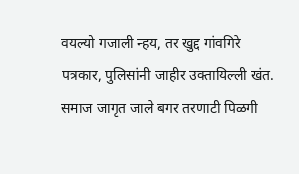वयल्यो गजाली न्हय, तर खुद्द गांवगिरे पत्रकार, पुलिसांनी जाहीर उक्तायिल्ली खंत. समाज जागृत जाले बगर तरणाटी पिळगी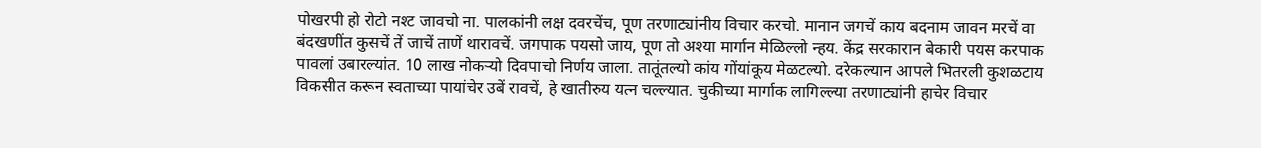पोखरपी हो रोटो नश्ट जावचो ना. पालकांनी लक्ष दवरचेंच, पूण तरणाट्यांनीय विचार करचो. मानान जगचें काय बदनाम जावन मरचें वा बंदखणींत कुसचें तें जाचें ताणें थारावचें. जगपाक पयसो जाय, पूण तो अश्या मार्गान मेळिल्लो न्हय. केंद्र सरकारान बेकारी पयस करपाक पावलां उबारल्यांत. 10 लाख नोकऱ्यो दिवपाचो निर्णय जाला. तातूंतल्यो कांय गोंयांकूय मेळटल्यो. दरेकल्यान आपले भितरली कुशळटाय विकसीत करून स्वताच्या पायांचेर उबें रावचें, हे खातीरुय यत्न चल्ल्यात. चुकीच्या मार्गाक लागिल्ल्या तरणाट्यांनी हाचेर विचार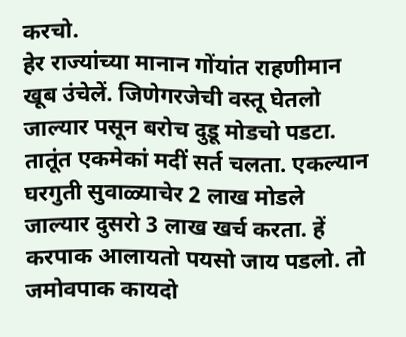करचो.
हेर राज्यांच्या मानान गोंयांत राहणीमान खूब उंचेलें. जिणेगरजेची वस्तू घेतलो जाल्यार पसून बरोच दुडू मोडचो पडटा. तातूंत एकमेकां मदीं सर्त चलता. एकल्यान घरगुती सुवाळ्याचेर 2 लाख मोडले जाल्यार दुसरो 3 लाख खर्च करता. हें करपाक आलायतो पयसो जाय पडलो. तो जमोवपाक कायदो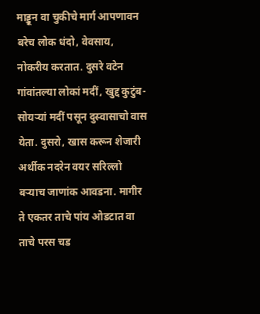माड्डून वा चुकीचे मार्ग आपणावन बरेच लोक धंदो, वेवसाय, नोकरीय करतात. दुसरे वटेन गांवांतल्या लोकां मदीं, खुद्द कुटुंब- सोयऱ्यां मदीं पसून दुस्वासाचो वास येता. दुसरो, खास करून शेजारी अर्थीक नदरेन वयर सरिल्लो बऱ्याच जाणांक आवडना. मागीर ते एकतर ताचे पांय ओडटात वा ताचे परस चड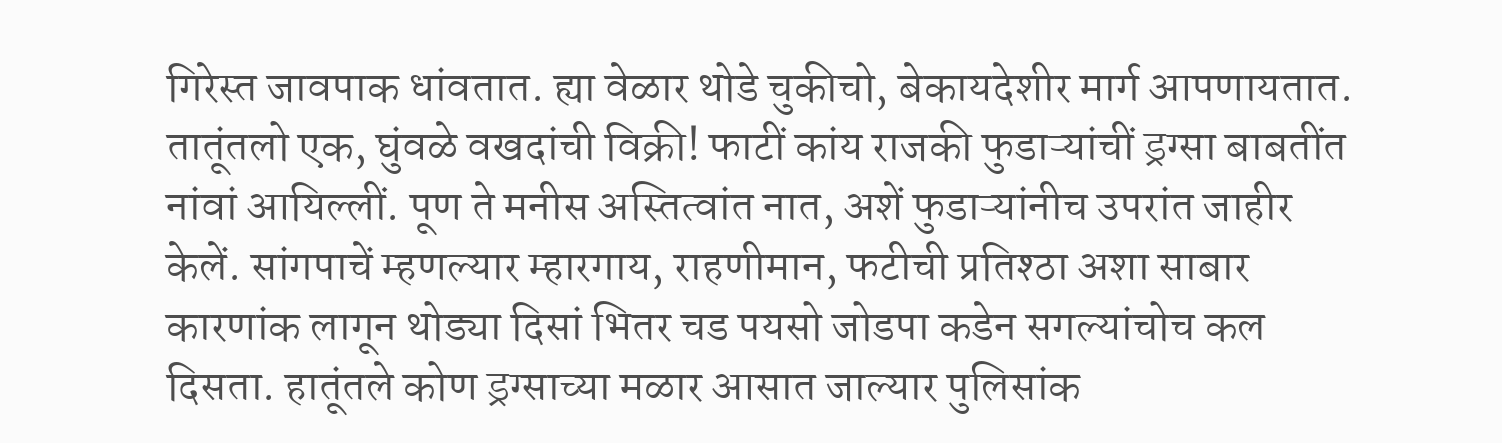गिरेस्त जावपाक धांवतात. ह्या वेळार थोडे चुकीचो, बेकायदेशीर मार्ग आपणायतात. तातूंतलो एक, घुंवळे वखदांची विक्री! फाटीं कांय राजकी फुडाऱ्यांचीं ड्रग्सा बाबतींत नांवां आयिल्लीं. पूण ते मनीस अस्तित्वांत नात, अशें फुडाऱ्यांनीच उपरांत जाहीर केलें. सांगपाचें म्हणल्यार म्हारगाय, राहणीमान, फटीची प्रतिश्ठा अशा साबार कारणांक लागून थोड्या दिसां भितर चड पयसो जोडपा कडेन सगल्यांचोच कल दिसता. हातूंतले कोण ड्रग्साच्या मळार आसात जाल्यार पुलिसांक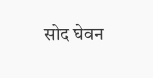सोद घेवन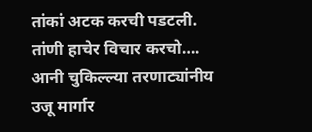तांकां अटक करची पडटली. तांणी हाचेर विचार करचो…. आनी चुकिल्ल्या तरणाट्यांनीय उजू मार्गार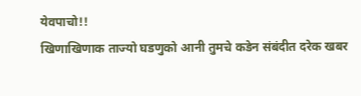येवपाचो!!
खिणाखिणाक ताज्यो घडणुको आनी तुमचे कडेन संबंदीत दरेक खबर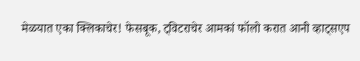मेळयात एका क्लिकाचेर! फेसबूक, ट्विटराचेर आमकां फॉलो करात आनी व्हाट्सएप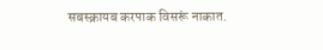सबस्क्रायब करपाक विसरूं नाकात.